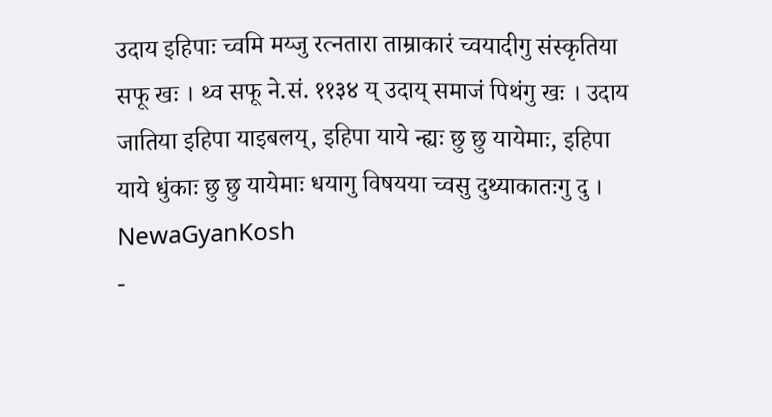उदाय इहिपाः च्वमि मय्जु रत्नतारा ताम्राकारं च्वयादीगु संस्कृतिया सफू खः । थ्व सफू ने.सं. ११३४ य् उदाय् समाजं पिथंगु खः । उदाय जातिया इहिपा याइबलय्, इहिपा याये न्ह्यः छु छु यायेमाः, इहिपा याये धुंकाः छु छु यायेमाः धयागु विषयया च्वसु दुथ्याकातःगु दु ।
NewaGyanKosh
-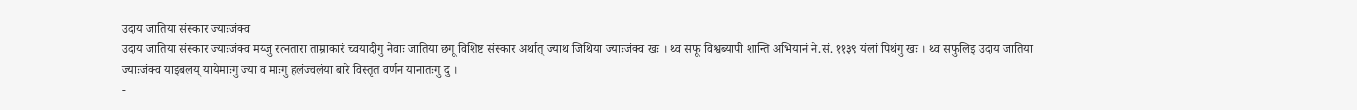उदाय जातिया संस्कार ज्याःजंक्व
उदाय जातिया संस्कार ज्याःजंक्व मय्जु रत्नतारा ताम्राकारं च्वयादीगु नेवाः जातिया छगू विशिष्ट संस्कार अर्थात् ज्याथ जिथिया ज्याःजंक्व खः । थ्व सफू विश्वब्यापी शान्ति अभियानं ने.सं. ११३९ यंलां पिथंगु खः । थ्व सफुलिइ उदाय जातिया ज्याःजंक्व याइबलय् यायेमाःगु ज्या व माःगु हलंज्वलंया बारे विस्तृत वर्णन यानातःगु दु ।
-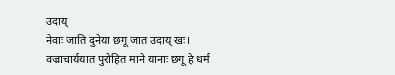उदाय्
नेवाः जाति दुनेया छगू जात उदाय् खः। वज्राचार्ययात पुरोहित माने यानाः छगू हे धर्म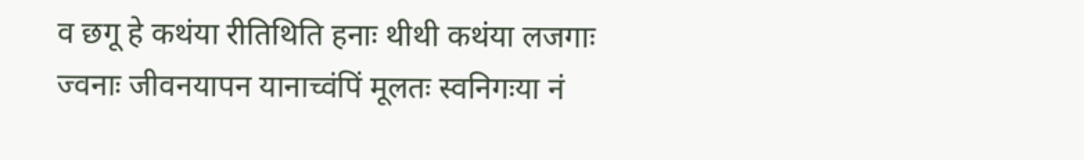व छगू हे कथंया रीतिथिति हनाः थीथी कथंया लजगाः ज्वनाः जीवनयापन यानाच्वंपिं मूलतः स्वनिगःया नं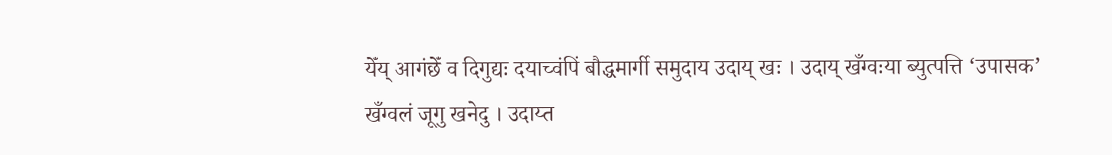येँय् आगंछेँ व दिगुद्यः दयाच्वंपिं बौद्धमार्गी समुदाय उदाय् खः । उदाय् खँग्वःया ब्युत्पत्ति ‘उपासक’ खँग्वलं जूगु खनेदु । उदाय्त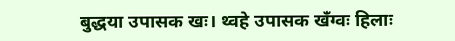बुद्धया उपासक खः। थ्वहे उपासक खँग्वः हिलाः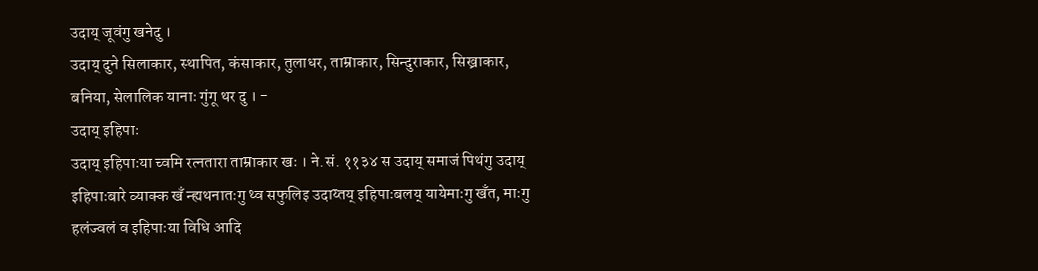उदाय् जूवंगु खनेदु ।
उदाय् दुने सिलाकार, स्थापित, कंसाकार, तुलाधर, ताम्राकार, सिन्दुराकार, सिख्राकार, बनिया, सेलालिक यानाः गुंगू थर दु । -
उदाय् इहिपाः
उदाय् इहिपाःया च्वमि रत्नतारा ताम्राकार खः । ने.सं. ११३४ स उदाय् समाजं पिथंगु उदाय् इहिपाःबारे व्याक्क खँ न्ह्यथनातःगु थ्व सफुलिइ उदाय्तय् इहिपाःबलय् यायेमाःगु खँत, माःगु हलंज्वलं व इहिपाःया विधि आदि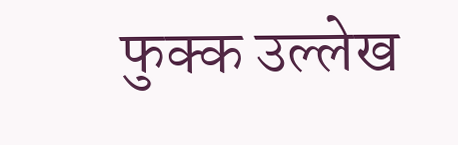फुक्क उल्लेख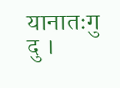यानातःगु दु ।